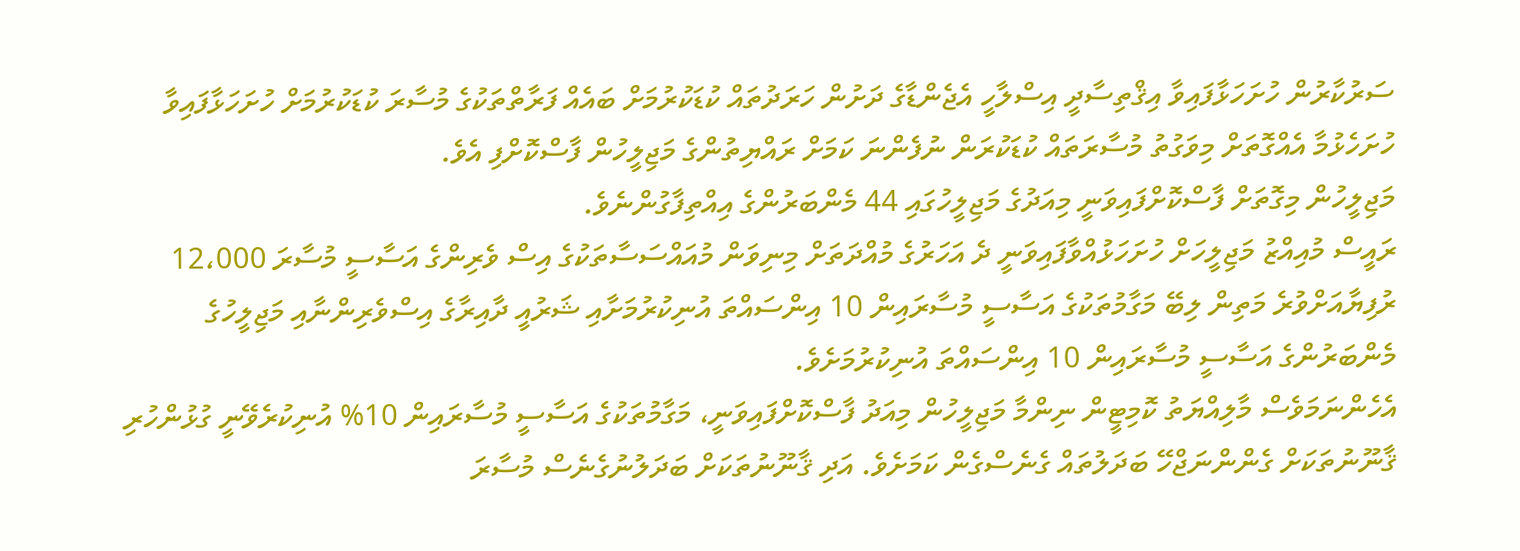ސަރުކާރުން ހުށަހަޅާފައިވާ އިޤްތިސާދީ އިސްލާހީ އެޖެންޑާގެ ދަށުން ހަރަދުތައް ކުޑަކުރުމަށް ބައެއް ފަރާތްތަކުގެ މުސާރަ ކުޑަކުރުމަށް ހުށަހަޅާފައިވާ ހުށަހެޅުމާ އެއްގޮތަށް މިވަގުތު މުސާރަތައް ކުޑަކުރަން ނުފެންނަ ކަމަށް ރައްޔިތުންގެ މަޖިލީހުން ފާސްކޮށްފި އެވެ.
މަޖިލީހުން މިގޮތަށް ފާސްކޮށްފައިވަނީ މިއަދުގެ މަޖިލީހުގައި 44 މެންބަރުންގެ އިއްތިފާގުންނެވެ.
ރައީސް މުއިއްޒު މަޖިލީހަށް ހުށަހަޅުއްވާފައިވަނީ ދެ އަހަރުގެ މުއްދަތަށް މިނިވަން މުއައްސަސާތަކުގެ އިސް ވެރިންގެ އަސާސީ މުސާރަ 12،000 ރުފިޔާއަށްވުރެ މަތިން ލިބޭ މަގާމުތަކުގެ އަސާސީ މުސާރައިން 10 އިންސައްތަ އުނިކުރުމަށާއި ޝަރުއީ ދާއިރާގެ އިސްވެރިންނާއި މަޖިލީހުގެ މެންބަރުންގެ އަސާސީ މުސާރައިން 10 އިންސައްތަ އުނިކުރުމަށެވެ.
އެހެންނަމަވެސް މާލިއްޔަތު ކޮމިޓީން ނިންމާ މަޖިލީހުން މިއަދު ފާސްކޮށްފައިވަނީ، މަގާމުތަކުގެ އަސާސީ މުސާރައިން 10% އުނިކުރެވޭނީ ގުޅުންހުރި ޤާނޫނުތަކަށް ގެންންނަޖްހޭ ބަދަލުތައް ގެނެސްގެން ކަމަށެވެ. އަދި ޤާނޫނުތަކަށް ބަދަލުނުގެނެސް މުސާރަ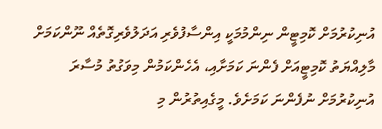އުނިކުރުމަށް ކޮމިޓީން ނިންމުމަކީ އިންސާފުވެރި އަދަލުވެރިގޮތެއް ނޫންކަމަށް މާލިއްޔަތު ކޮމިޓީއަށް ފެންނަ ކަމަށާއި، އެހެންކަމުން މިވަގުތު މުސާރަ އުނިކުރުމަށް ނުފެންނަ ކަމަށެވެ. މީގެއިތުރުން މި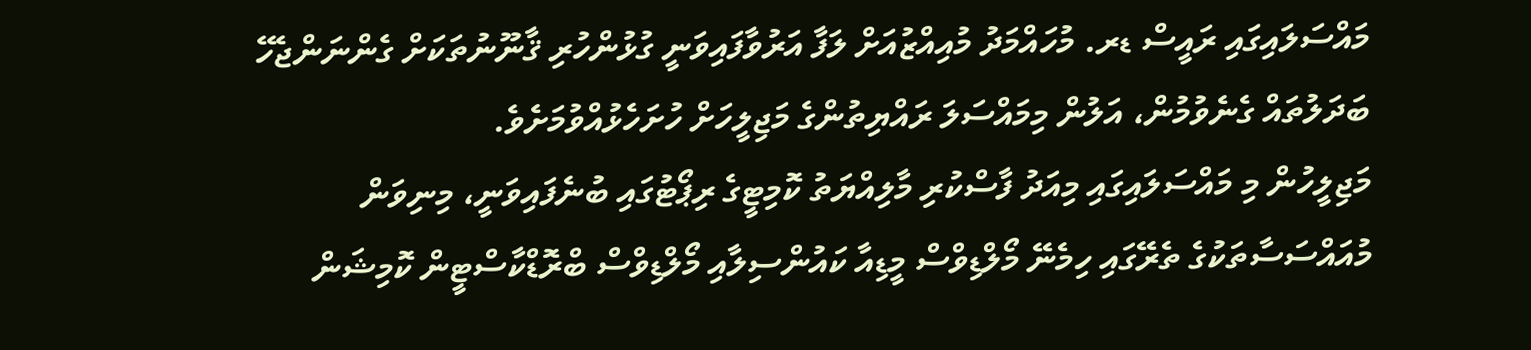މައްސަލައިގައި ރައީސް ޑރ. މުހައްމަދު މުއިއްޒުއަށް ލަފާ އަރުވާފައިވަނީ ގުޅުންހުރި ޤާނޫނުތަކަށް ގެންނަންޖެހޭ ބަދަލުތައް ގެނެވުމުން، އަލުން މިމައްސަލަ ރައްޔިތުންގެ މަޖިލީހަށް ހުށަހެޅުއްވުމަށެވެ.
މަޖިލީހުން މި މައްސަލައިގައި މިއަދު ފާސްކުރި މާލިއްޔަތު ކޮމިޓީގެ ރިޕޯޓުގައި ބުނެފައިވަނީ، މިނިވަން މުއައްސަސާތަކުގެ ތެރޭގައި ހިމެނޭ މޯލްޑިވްސް މީޑިއާ ކައުންސިލާއި މޯލްޑިވްސް ބްރޮޑްކާސްޓީން ކޮމިޝަން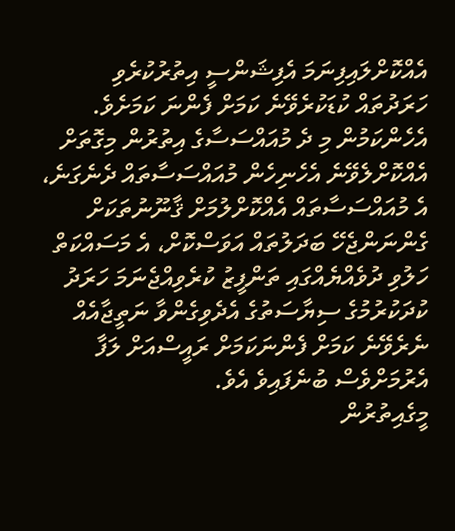އެއްކޮށްލައިފިނަމަ އެފިޝަންސީ އިތުރުކުރެވި ހަރަދުތައް ކުޑަކުރެވޭނެ ކަމަށް ފެންނަ ކަމަށެވެ. އެހެންކަމުން މި ދެ މުއައްސަސާގެ އިތުރުން މިގޮތަށް އެއްކޮށްލެވޭނެ އެހެނިހެން މުއައްސަސާތައް ދެނެގަނެ، އެ މުއައްސަސާތައް އެއްކޮށްލުމަށް ޤާނޫނުތަކަށް ގެންނަންޖެހޭ ބަދަލުތައް އަވަސްކޮށް، އެ މަސައްކަތް ހަލުވި ދުވެއްޔެއްގައި ތަންފީޒު ކުރެވިއްޖެނަމަ ހަރަދު ކުދަކުރުމުގެ ސިޔާސަތުގެ އެދެވިގެންވާ ނަތީޖާއެއް ނެރެވޭނެ ކަމަށް ފެންނަކަމަށް ރައީސްއަށް ލަފާ އެރުމަށްވެސް ބުނެފައިވެ އެވެ.
މީގެއިތުރުން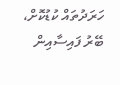ހަރަދުތައް ކުޑުކޮށް، ބޭރު ފައިސާއިން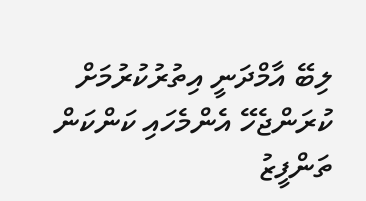ލިބޭ އާމްދަނީ އިތުރުކުރުމަށް ކުރަންޖެހޭ އެންމެހައި ކަންކަން ތަންފީޒު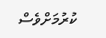ކުރުމަށްވެސް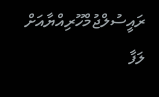ރައީސުލްޖުމްހޫރިއްޔާއަށް ލަފާ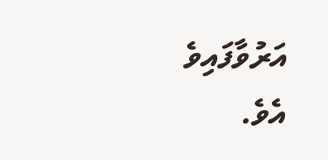އަރުވާފައިވެ އެވެ.